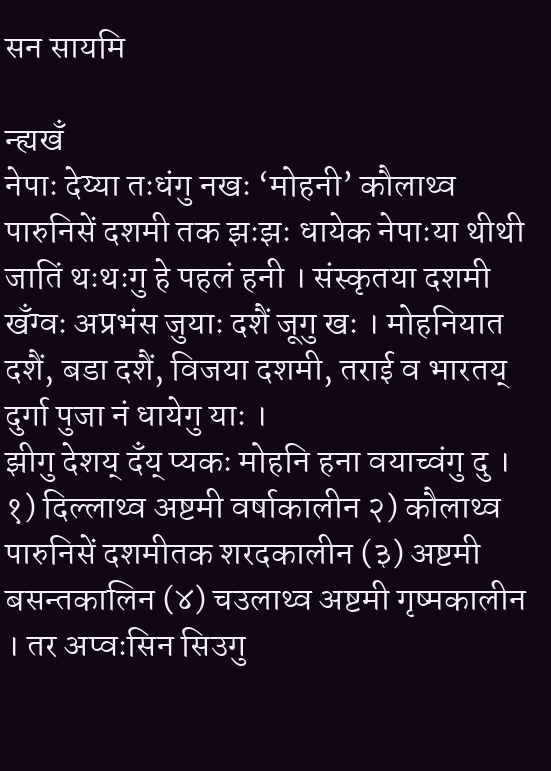सन सायमि

न्ह्यखँ
नेपाः देय्या तःधंगु नखः ‘मोहनी’ कौलाथ्व पारुनिसें दशमी तक झःझः धायेक नेपाःया थीथी जातिं थःथःगु हे पहलं हनी । संस्कृतया दशमी खँग्वः अप्रभंस जुयाः दशैं जूगु खः । मोहनियात दशैं, बडा दशैं, विजया दशमी, तराई व भारतय् दुर्गा पुजा नं धायेगु याः ।
झीगु देशय् दँय् प्यकः मोहनि हना वयाच्वंगु दु । १) दिल्लाथ्व अष्टमी वर्षाकालीन २) कौलाथ्व पारुनिसें दशमीतक शरदकालीन (३) अष्टमी बसन्तकालिन (४) चउलाथ्व अष्टमी गृष्मकालीन । तर अप्वःसिन सिउगु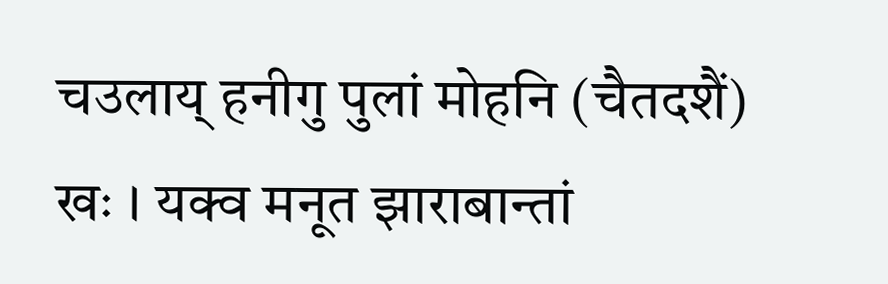चउलाय् हनीगु पुलां मोहनि (चैतदशैं) खः । यक्व मनूत झाराबान्तां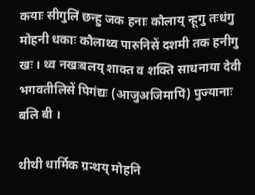कयाः सीगुलिं छन्हु जक हनाः कौलाय् न्हूगु तःधंगु मोहनी धकाः कौलाथ्व पारुनिसें दशमी तक हनीगु खः । थ्व नखःबलय् शाक्त व शक्ति साधनाया देवी भगवतीलिसें पिगंद्यः (आजुअजिमापिं) पुज्यानाः बलि बी ।

थीथी धार्मिक ग्रन्थय् मोहनि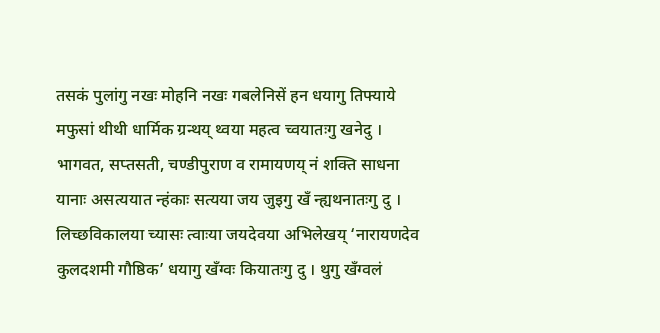तसकं पुलांगु नखः मोहनि नखः गबलेनिसें हन धयागु तिफ्याये मफुसां थीथी धार्मिक ग्रन्थय् थ्वया महत्व च्वयातःगु खनेदु । भागवत, सप्तसती, चण्डीपुराण व रामायणय् नं शक्ति साधना यानाः असत्ययात न्हंकाः सत्यया जय जुइगु खँ न्ह्यथनातःगु दु । लिच्छविकालया च्यासः त्वाःया जयदेवया अभिलेखय् ‘नारायणदेव कुलदशमी गौष्ठिक’ धयागु खँग्वः कियातःगु दु । थुगु खँग्वलं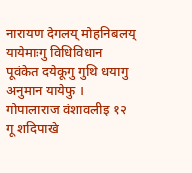नारायण देगलय् मोहनिबलय् यायेमाःगु विधिविधान पूवंकेत दयेकूगु गुथि धयागु अनुमान यायेफु । गोपालाराज वंशावलीइ १२ गू शदिपाखे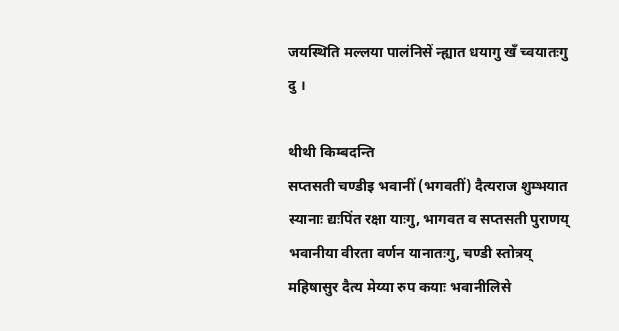जयस्थिति मल्लया पालंनिसें न्ह्यात धयागु खँ च्वयातःगु दु ।

थीथी किम्बदन्ति
सप्तसती चण्डीइ भवानीं (भगवतीं) दैत्यराज शुम्भयात स्यानाः द्यःपिंत रक्षा याःगु, भागवत व सप्तसती पुराणय् भवानीया वीरता वर्णन यानातःगु, चण्डी स्तोत्रय् महिषासुर दैत्य मेय्या रुप कयाः भवानीलिसे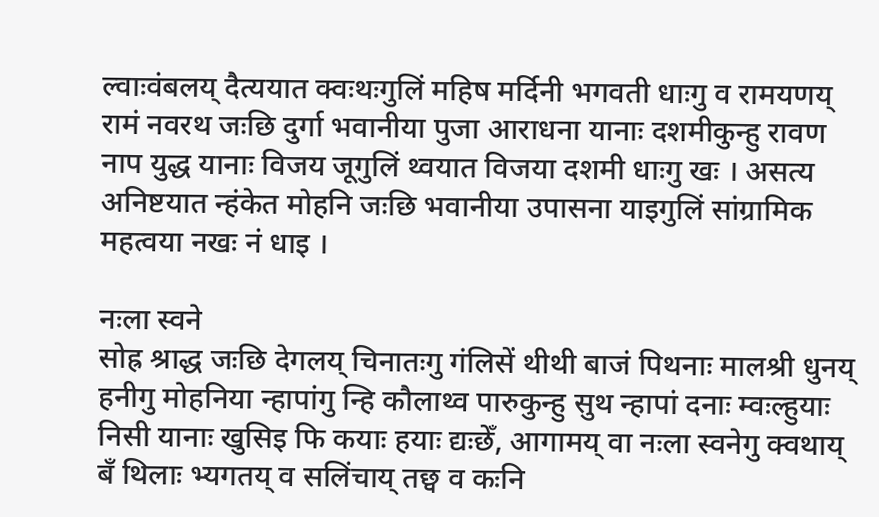ल्वाःवंबलय् दैत्ययात क्वःथःगुलिं महिष मर्दिनी भगवती धाःगु व रामयणय् रामं नवरथ जःछि दुर्गा भवानीया पुजा आराधना यानाः दशमीकुन्हु रावण नाप युद्ध यानाः विजय जूगुलिं थ्वयात विजया दशमी धाःगु खः । असत्य अनिष्टयात न्हंकेत मोहनि जःछि भवानीया उपासना याइगुलिं सांग्रामिक महत्वया नखः नं धाइ ।

नःला स्वने
सोह्र श्राद्ध जःछि देगलय् चिनातःगु गंलिसें थीथी बाजं पिथनाः मालश्री धुनय् हनीगु मोहनिया न्हापांगु न्हि कौलाथ्व पारुकुन्हु सुथ न्हापां दनाः म्वःल्हुयाः निसी यानाः खुसिइ फि कयाः हयाः द्यःछेँ, आगामय् वा नःला स्वनेगु क्वथाय् बँ थिलाः भ्यगतय् व सलिंचाय् तछ्व व कःनि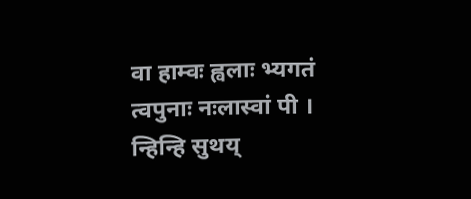वा हाम्वः ह्वलाः भ्यगतं त्वपुनाः नःलास्वां पी । न्हिन्हि सुथय्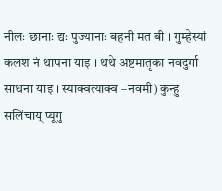नीलः छानाः द्यः पुज्यानाः बहनी मत बी । गुम्हेस्यां कलश नं थापना याइ । थथे अष्टमातृका नवदुर्गा साधना याइ । स्याक्वत्याक्व –नवमी) कुन्हु सलिंचाय् प्यूगु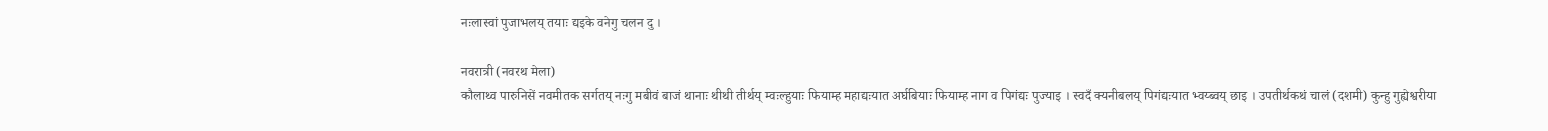नःलास्वां पुजाभलय् तयाः द्यइके वनेगु चलन दु ।

नवरात्री (नवरथ मेला)
कौलाथ्व पारुनिसें नवमीतक सर्गतय् नःगु मबीवं बाजं थानाः थीथी तीर्थय् म्वःल्हुयाः फियाम्ह महाद्यःयात अर्घबियाः फियाम्ह नाग व पिगंद्यः पुज्याइ । स्वदँ क्यनीबलय् पिगंद्यःयात भ्वय्ब्वय् छाइ । उपतीर्थकथं चालं (दशमी) कुन्हु गुह्येश्वरीया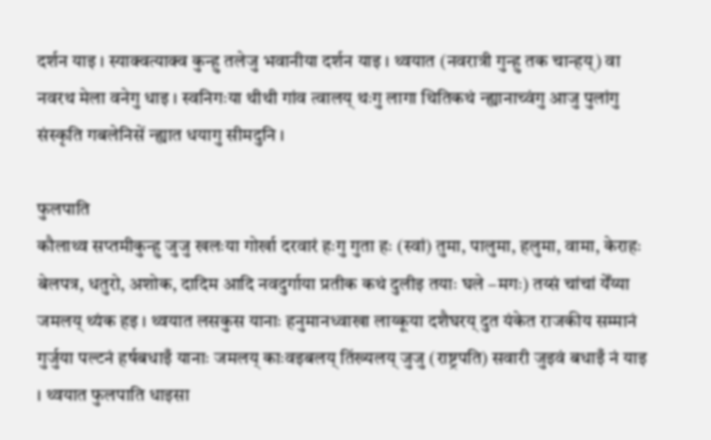दर्शन याइ । स्याक्वत्याक्व कुन्हु तलेजु भवानीया दर्शन याइ । थ्वयात (नवरात्री गुन्हु तक चान्हय्) वा नवरथ मेला वनेगु धाइ । स्वनिगःया थीथी गांव त्वालय् थःगु लागा थितिकथं न्ह्यानाच्वंगु आजु पुलांगु संस्कृति गबलेनिसें न्ह्यात धयागु सीमदुनि ।

फुलपाति
कौलाथ्व सप्तमीकुन्हु जुजु खलःया गोर्खा दरवारं हःगु गुता हः (स्वां) तुमा, पालुमा, हलुमा, वामा, केराहः बेलपत्र, धतुरो, अशोक, दादिम आदि नवदुर्गाया प्रतीक कथं दुलीइ तयाः घले –मगः) तय्सं चांचां येँय्या जमलय् थ्यंक हइ । थ्वयात लसकुस यानाः हनुमानध्वाखा लाय्कूया दशैघरय् दुत यंकेत राजकीय सम्मानं गुर्जुया पल्टनं हर्षबधाइँ यानाः जमलय् काःवइबलय् तिंख्यलय् जुजु (राष्ट्रपति) सवारी जुइवं बधाइँ नं याइ । थ्वयात फुलपाति धाइसा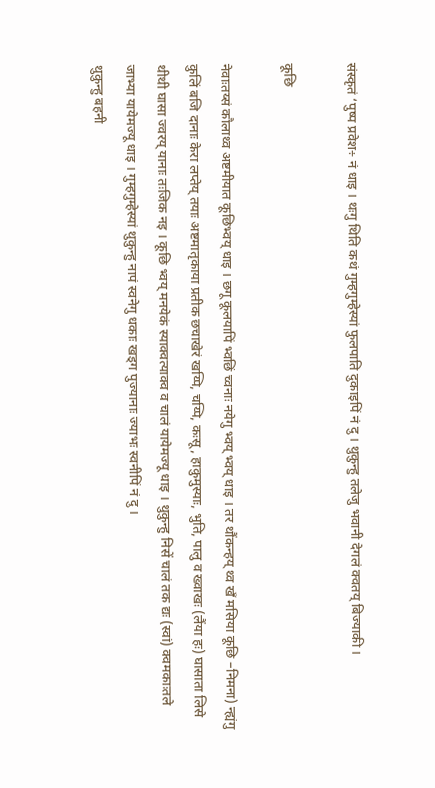संस्कृतं ‘पुष्प प्रवेश÷ नं धाइ । थःगु थिति कथं गुम्हगुम्हेस्यां फुलपाति दुकाइपिं नं दु । थुकुन्हु तलेजु भवानी देगलं क्वतय् बिज्याकी ।

कूछि

नेवाःतय्सं कौलाथ्व अष्टमीयात कूछिभ्वय् धाइ । छगू कूलयापिं भ्वछिं च्वनाः नयेगु भ्वय् भ्वय् धाइ । तर थौंकन्हय् थ्व खँ मसिया कूछि –निमना) न्ह्यंगु कुलिं बजि दानाः केरा लप्तेय् तयाः अष्टमातृकाया प्रतीक छचाखेरं खय्पि, चय्पि, कःसू, हाकुमुस्याः, भुति, पालु व ख्वाखः (लैंया हः) घासाता लिसे थीथी घासा ज्वरय् यानाः तःजिक नइ । कूछि भ्वय् मनयेकं स्याक्वत्याक्व व चालं यायेमज्यू धाइ । थुकुन्हु निसें चालं तक द्यः (स्वां) क्वमकाःतले जाभ्या यायेमज्यू धाइ । गुम्हगुम्हेस्यां थुकुन्हु नापं स्वनेगु धकाः खड्ग पुज्यानाः ज्याभः स्वनीपिं नं दु ।
थुकुन्हु बहनी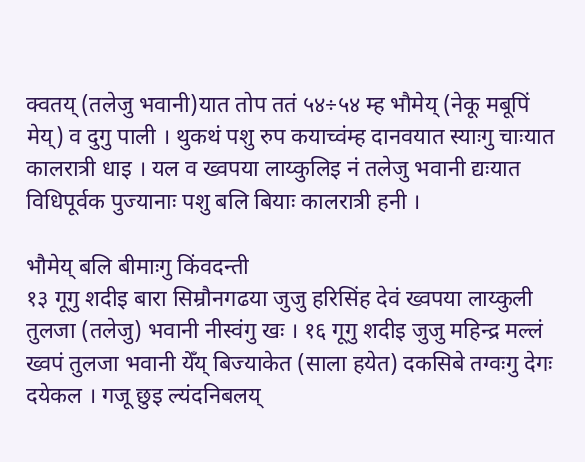क्वतय् (तलेजु भवानी)यात तोप ततं ५४÷५४ म्ह भौमेय् (नेकू मबूपिं मेय्) व दुगु पाली । थुकथं पशु रुप कयाच्वंम्ह दानवयात स्याःगु चाःयात कालरात्री धाइ । यल व ख्वपया लाय्कुलिइ नं तलेजु भवानी द्यःयात विधिपूर्वक पुज्यानाः पशु बलि बियाः कालरात्री हनी ।

भौमेय् बलि बीमाःगु किंवदन्ती
१३ गूगु शदीइ बारा सिम्रौनगढया जुजु हरिसिंह देवं ख्वपया लाय्कुली तुलजा (तलेजु) भवानी नीस्वंगु खः । १६ गूगु शदीइ जुजु महिन्द्र मल्लं ख्वपं तुलजा भवानी येँय् बिज्याकेत (साला हयेत) दकसिबे तग्वःगु देगः दयेकल । गजू छुइ ल्यंदनिबलय्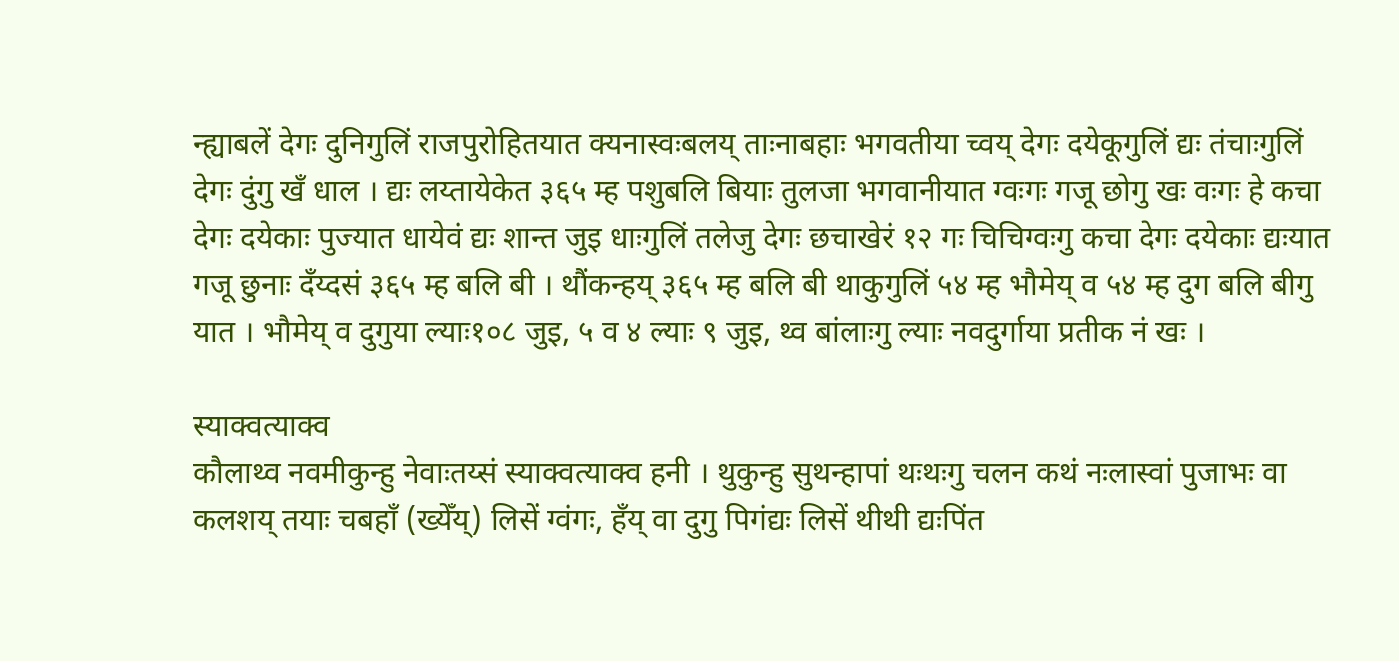न्ह्याबलें देगः दुनिगुलिं राजपुरोहितयात क्यनास्वःबलय् ताःनाबहाः भगवतीया च्वय् देगः दयेकूगुलिं द्यः तंचाःगुलिं देगः दुंगु खँ धाल । द्यः लय्तायेकेत ३६५ म्ह पशुबलि बियाः तुलजा भगवानीयात ग्वःगः गजू छोगु खः वःगः हे कचा देगः दयेकाः पुज्यात धायेवं द्यः शान्त जुइ धाःगुलिं तलेजु देगः छचाखेरं १२ गः चिचिग्वःगु कचा देगः दयेकाः द्यःयात गजू छुनाः दँय्दसं ३६५ म्ह बलि बी । थौंकन्हय् ३६५ म्ह बलि बी थाकुगुलिं ५४ म्ह भौमेय् व ५४ म्ह दुग बलि बीगु यात । भौमेय् व दुगुया ल्याः१०८ जुइ, ५ व ४ ल्याः ९ जुइ, थ्व बांलाःगु ल्याः नवदुर्गाया प्रतीक नं खः ।

स्याक्वत्याक्व
कौलाथ्व नवमीकुन्हु नेवाःतय्सं स्याक्वत्याक्व हनी । थुकुन्हु सुथन्हापां थःथःगु चलन कथं नःलास्वां पुजाभः वा कलशय् तयाः चबहाँ (ख्येँय्) लिसें ग्वंगः, हँय् वा दुगु पिगंद्यः लिसें थीथी द्यःपिंत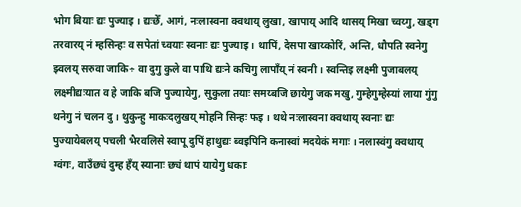भोग बियाः द्यः पुज्याइ । द्यःछेँ, आगं, नःलास्वना क्वथाय् लुखा, खापाय् आदि थासय् मिखा च्वय्गु, खड्ग तरवारय् नं म्हसिन्हः व सपेतां च्वयाः स्वनाः द्यः पुज्याइ । थापिं, देसपा खाय्कोरिं, अन्ति, धौपति स्वनेगु झ्वलय् सरुवा जाकि÷ वा दुगु कुले वा पाथि द्यःने कचिगु लापाँय् नं स्वनी । स्वन्तिइ लक्ष्मी पुजाबलय् लक्ष्मीद्यःयात व हे जाकि बजि पुज्यायेगु, सुकुला तयाः समय्बजि छायेगु जक मखु, गुम्हेगुम्हेस्यां लाया गुंगु थनेगु नं चलन दु । थुकुन्हु माकःदलुखय् मोहनि सिन्हः फइ । थथे नःलास्वना क्वथाय् स्वनाः द्यः पुज्यायेबलय् पचली भैरवलिसे स्वापू दुपिं हाथुद्यः ब्वइपिनि कनास्वां मदयेकं मगाः । नलास्वंगु क्वथाय् ग्वंगः, वाउँछ्यं दुम्ह हँय् स्यानाः छ्यं थापं यायेगु धकाः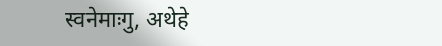स्वनेमाःगु, अथेहे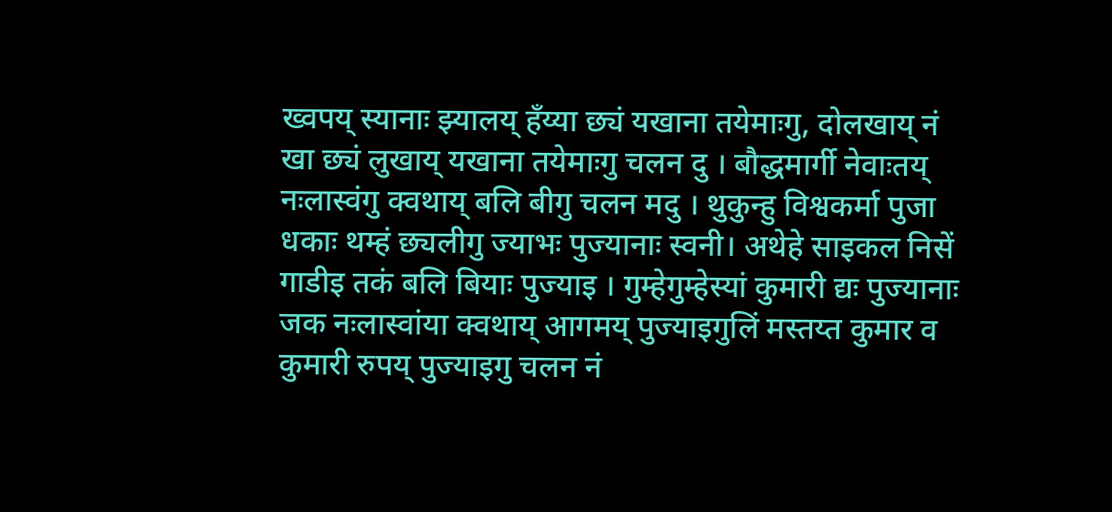ख्वपय् स्यानाः झ्यालय् हँय्या छ्यं यखाना तयेमाःगु, दोलखाय् नं खा छ्यं लुखाय् यखाना तयेमाःगु चलन दु । बौद्धमार्गी नेवाःतय् नःलास्वंगु क्वथाय् बलि बीगु चलन मदु । थुकुन्हु विश्वकर्मा पुजा धकाः थम्हं छ्यलीगु ज्याभः पुज्यानाः स्वनी। अथेहे साइकल निसें गाडीइ तकं बलि बियाः पुज्याइ । गुम्हेगुम्हेस्यां कुमारी द्यः पुज्यानाः जक नःलास्वांया क्वथाय् आगमय् पुज्याइगुलिं मस्तय्त कुमार व कुमारी रुपय् पुज्याइगु चलन नं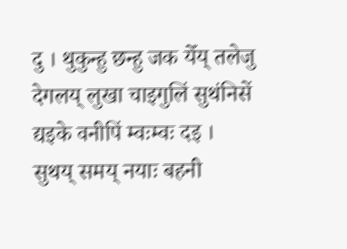दु । थुकुन्हु छन्हु जक येँय् तलेजु देगलय् लुखा चाइगुलिं सुथंनिसें द्यइके वनीपिं म्वःम्वः दइ ।
सुथय् समय् नयाः बहनी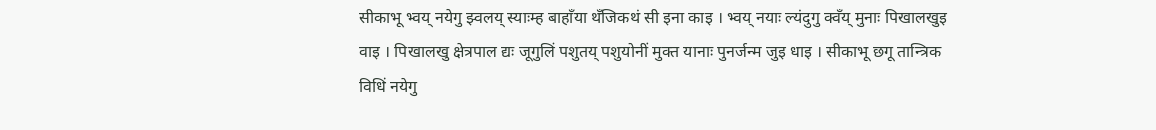सीकाभू भ्वय् नयेगु झ्वलय् स्याःम्ह बाहाँया थँजिकथं सी इना काइ । भ्वय् नयाः ल्यंदुगु क्वँय् मुनाः पिखालखुइ वाइ । पिखालखु क्षेत्रपाल द्यः जूगुलिं पशुतय् पशुयोनीं मुक्त यानाः पुनर्जन्म जुइ धाइ । सीकाभू छगू तान्त्रिक विधिं नयेगु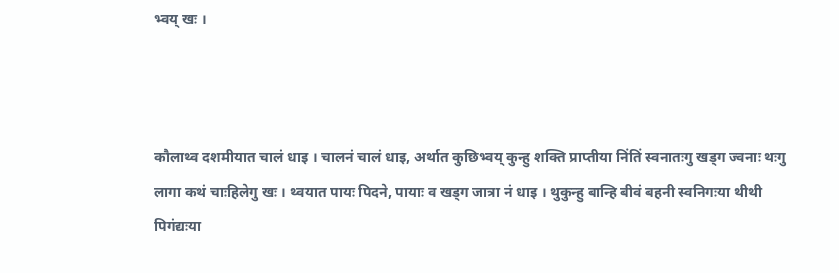भ्वय् खः ।



कौलाथ्व दशमीयात चालं धाइ । चालनं चालं धाइ, अर्थात कुछिभ्वय् कुन्हु शक्ति प्राप्तीया निंतिं स्वनातःगु खड्ग ज्वनाः थःगु लागा कथं चाःहिलेगु खः । थ्वयात पायः पिदने, पायाः व खड्ग जात्रा नं धाइ । थुकुन्हु बान्हि बीवं बहनी स्वनिगःया थीथी पिगंद्यःया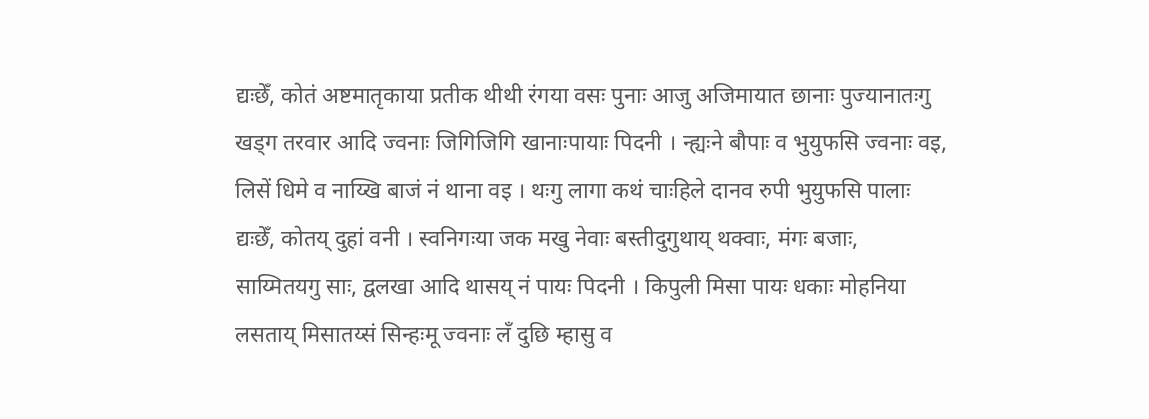द्यःछेँ, कोतं अष्टमातृकाया प्रतीक थीथी रंगया वसः पुनाः आजु अजिमायात छानाः पुज्यानातःगु खड्ग तरवार आदि ज्वनाः जिगिजिगि खानाःपायाः पिदनी । न्ह्यःने बौपाः व भुयुफसि ज्वनाः वइ, लिसें धिमे व नाय्खि बाजं नं थाना वइ । थःगु लागा कथं चाःहिले दानव रुपी भुयुफसि पालाः द्यःछेँ, कोतय् दुहां वनी । स्वनिगःया जक मखु नेवाः बस्तीदुगुथाय् थक्वाः, मंगः बजाः, साय्मितयगु साः, द्वलखा आदि थासय् नं पायः पिदनी । किपुली मिसा पायः धकाः मोहनिया लसताय् मिसातय्सं सिन्हःमू ज्वनाः लँ दुछि म्हासु व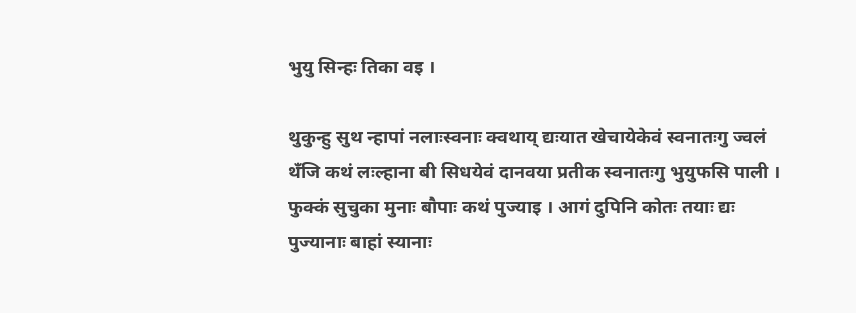भुयु सिन्हः तिका वइ ।

थुकुन्हु सुथ न्हापां नलाःस्वनाः क्वथाय् द्यःयात खेचायेकेवं स्वनातःगु ज्वलं थँजि कथं लःल्हाना बी सिधयेवं दानवया प्रतीक स्वनातःगु भुयुफसि पाली । फुक्कं सुचुका मुनाः बौपाः कथं पुज्याइ । आगं दुपिनि कोतः तयाः द्यः पुज्यानाः बाहां स्यानाः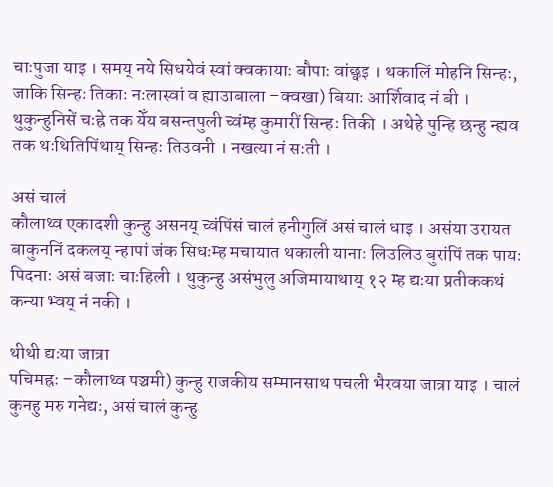चाःपुजा याइ । समय् नये सिधयेवं स्वां क्वकायाः बौपाः वांछ्वइ । थकालिं मोहनि सिन्हः, जाकि सिन्हः तिकाः नःलास्वां व ह्याउाबाला –क्वखा) बियाः आर्शिवाद नं बी । थुकुन्हुनिसें चःह्रे तक येँय बसन्तपुली च्वंम्ह कुमारीं सिन्हः तिकी । अथेहे पुन्हि छन्हु न्ह्यव तक थःथितिपिंथाय् सिन्हः तिउवनी । नखत्या नं सःती ।

असं चालं
कौलाथ्व एकादशी कुन्हु असनय् च्वंपिंसं चालं हनीगुलिं असं चालं धाइ । असंया उरायत बाकुननिं दकलय् न्हापां जंक सिधःम्ह मचायात थकाली यानाः लिउलिउ बुरांपिं तक पायः पिदनाः असं बजाः चाःहिली । थुकुन्हु असंभुलु अजिमायाथाय् १२ म्ह द्यःया प्रतीककथं कन्या भ्वय् नं नकी ।

थीथी द्यःया जात्रा
पचिमह्रः –कौलाथ्व पञ्चमी) कुन्हु राजकीय सम्मानसाथ पचली भैरवया जात्रा याइ । चालं कुनहु मरु गनेद्यः, असं चालं कुन्हु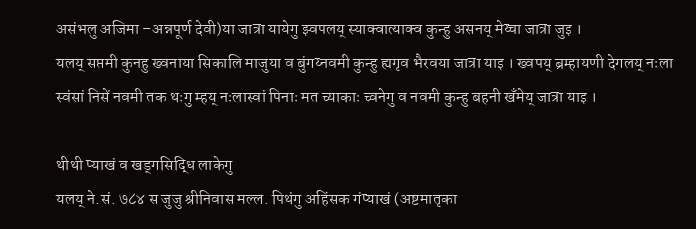असंभलु अजिमा –अन्नपूर्ण देवी)या जात्रा यायेगु झ्वपलय् स्याक्वात्याक्व कुन्हु असनय् मेय्चा जात्रा जुइ ।
यलय् सप्तमी कुनहु ख्वनाया सिकालि माजुया व बुंगय्नवमी कुन्हु ह्यगृव भैरवया जात्रा याइ । ख्वपय् ब्रम्हायणी देगलय् नःला स्वंसां निसें नवमी तक थःगु म्हय् नःलास्वां पिनाः मत च्याकाः च्वनेगु व नवमी कुन्हु बहनी खँमेय् जात्रा याइ ।

थीथी प्याखं व खड्गसिद्धि लाकेगु
यलय् ने.सं. ७८४ स जुजु श्रीनिवास मल्ल. पिथंगु अहिंसक गंप्याखं (अष्टमातृका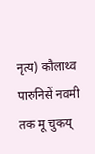नृत्य) कौलाथ्व पारुनिसें नवमी तक मू चुकय्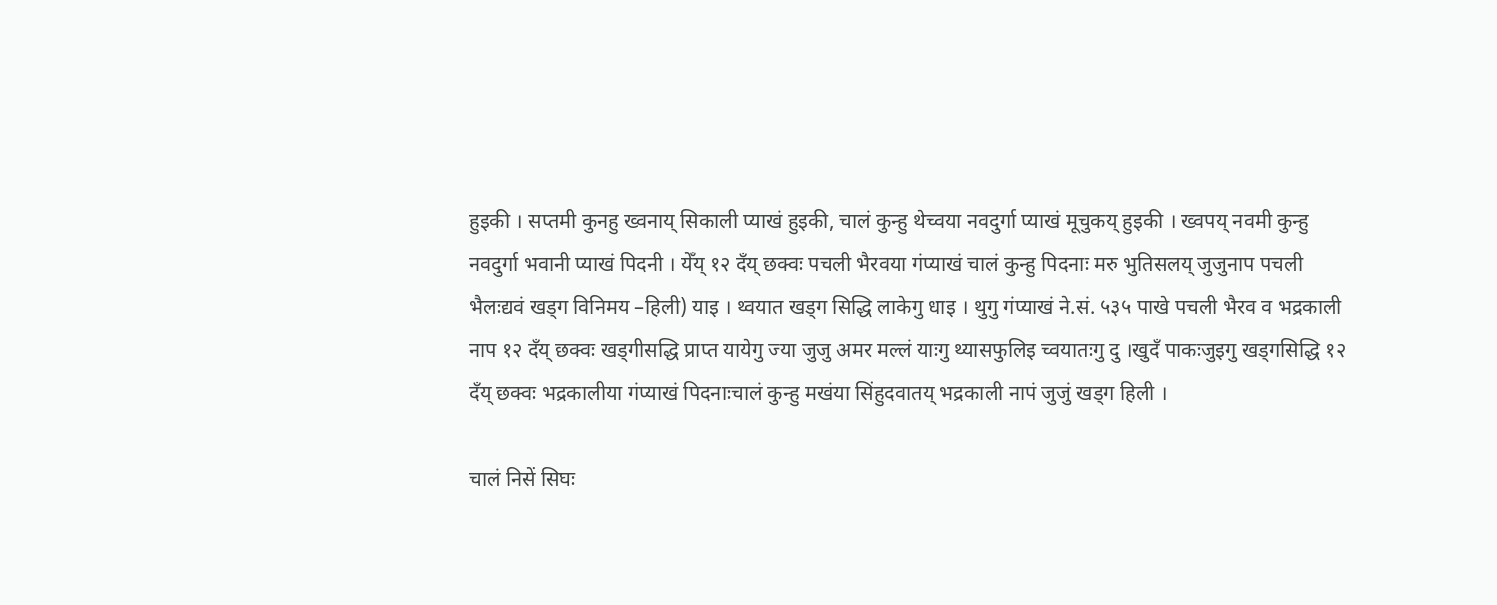हुइकी । सप्तमी कुनहु ख्वनाय् सिकाली प्याखं हुइकी, चालं कुन्हु थेच्वया नवदुर्गा प्याखं मूचुकय् हुइकी । ख्वपय् नवमी कुन्हु नवदुर्गा भवानी प्याखं पिदनी । येँय् १२ दँय् छक्वः पचली भैरवया गंप्याखं चालं कुन्हु पिदनाः मरु भुतिसलय् जुजुनाप पचली भैलःद्यवं खड्ग विनिमय –हिली) याइ । थ्वयात खड्ग सिद्धि लाकेगु धाइ । थुगु गंप्याखं ने.सं. ५३५ पाखे पचली भैरव व भद्रकाली नाप १२ दँय् छक्वः खड्गीसद्धि प्राप्त यायेगु ज्या जुजु अमर मल्लं याःगु थ्यासफुलिइ च्वयातःगु दु ।खुदँ पाकःजुइगु खड्गसिद्धि १२ दँय् छक्वः भद्रकालीया गंप्याखं पिदनाःचालं कुन्हु मखंया सिंहुदवातय् भद्रकाली नापं जुजुं खड्ग हिली ।

चालं निसें सिघः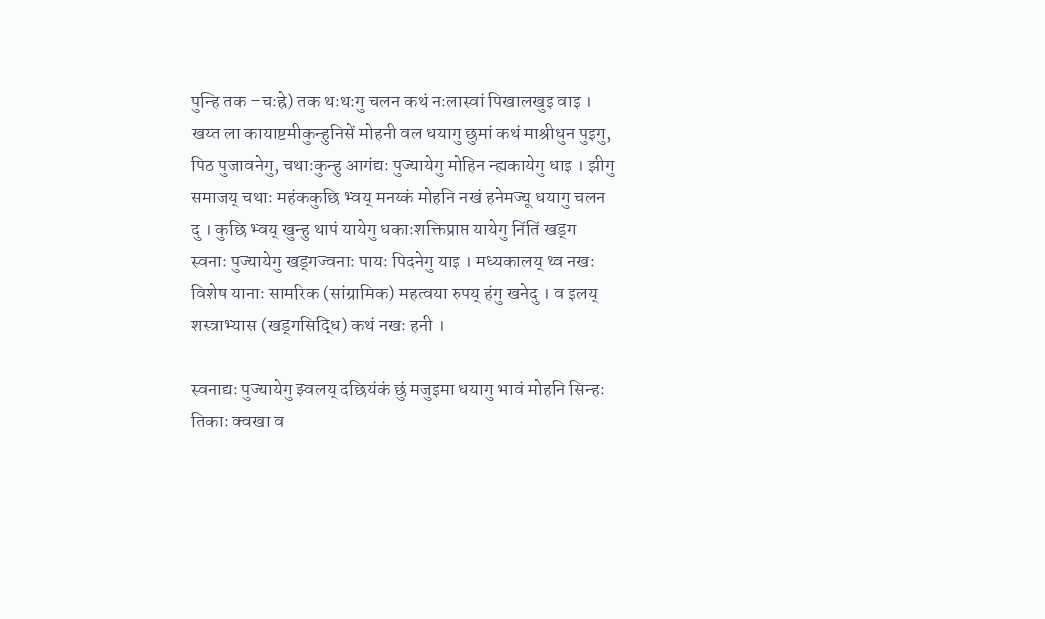पुन्हि तक –चःह्रे) तक थःथःगु चलन कथं नःलास्वां पिखालखुइ वाइ । खय्त ला कायाष्टमीकुन्हुनिसें मोहनी वल धयागु छुमां कथं माश्रीधुन पुइगु, पिठ पुजावनेगु, चथाःकुन्हु आगंद्यः पुज्यायेगु मोहिन न्ह्यकायेगु धाइ । झीगु समाजय् चथाः महंककुछि भ्वय् मनय्कं मोहनि नखं हनेमज्यू धयागु चलन दु । कुछि भ्वय् खुन्हु थापं यायेगु धकाःशक्तिप्राप्त यायेगु निंतिं खड्ग स्वनाः पुज्यायेगु खड्गज्वनाः पायः पिदनेगु याइ । मध्यकालय् थ्व नखः विशेष यानाः सामरिक (सांग्रामिक) महत्वया रुपय् हंगु खनेदु । व इलय् शस्त्राभ्यास (खड्गसिद्धि) कथं नखः हनी ।

स्वनाद्यः पुज्यायेगु झ्वलय् दछियंकं छुं मजुइमा धयागु भावं मोहनि सिन्हः तिकाः क्वखा व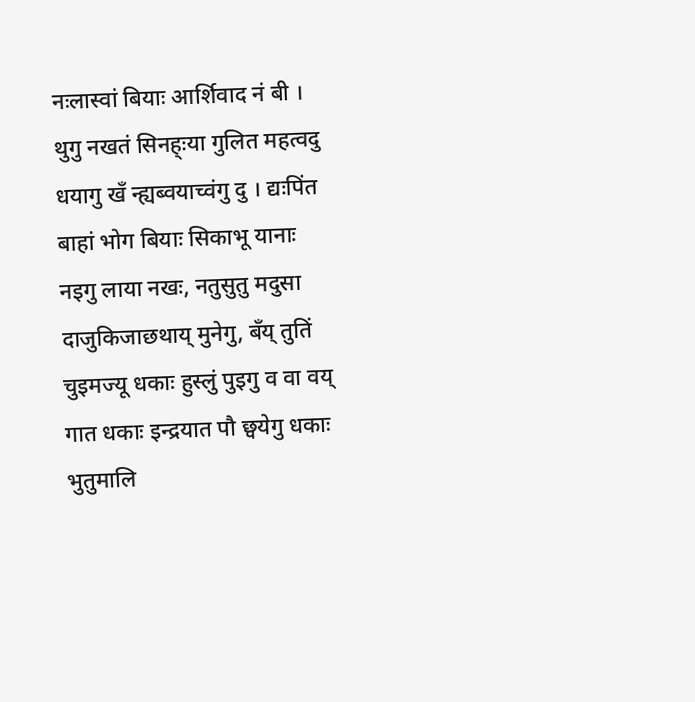नःलास्वां बियाः आर्शिवाद नं बी । थुगु नखतं सिनह्ःया गुलित महत्वदु धयागु खँ न्ह्यब्वयाच्वंगु दु । द्यःपिंत बाहां भोग बियाः सिकाभू यानाः नइगु लाया नखः, नतुसुतु मदुसा दाजुकिजाछथाय् मुनेगु, बँय् तुतिं चुइमज्यू धकाः हुस्लुं पुइगु व वा वय् गात धकाः इन्द्रयात पौ छ्वयेगु धकाः भुतुमालि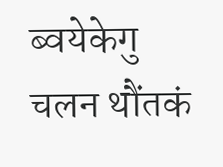ब्वयेकेगु चलन थौंतकं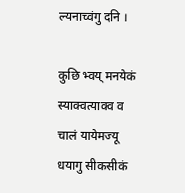ल्यनाच्वंगु दनि ।

कुछि भ्वय् मनयेकं स्याक्वत्याक्व व चालं यायेमज्यू धयागु सीकसीकं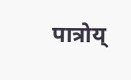पात्रोय्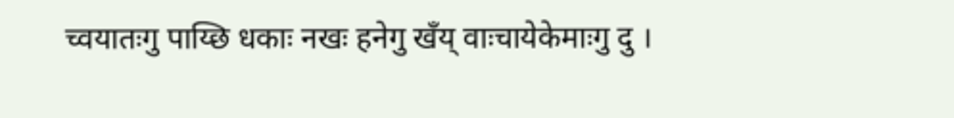च्वयातःगु पाय्छि धकाः नखः हनेगु खँय् वाःचायेकेमाःगु दु ।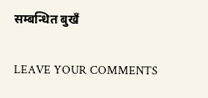सम्बन्धित बुखँ

LEAVE YOUR COMMENTS